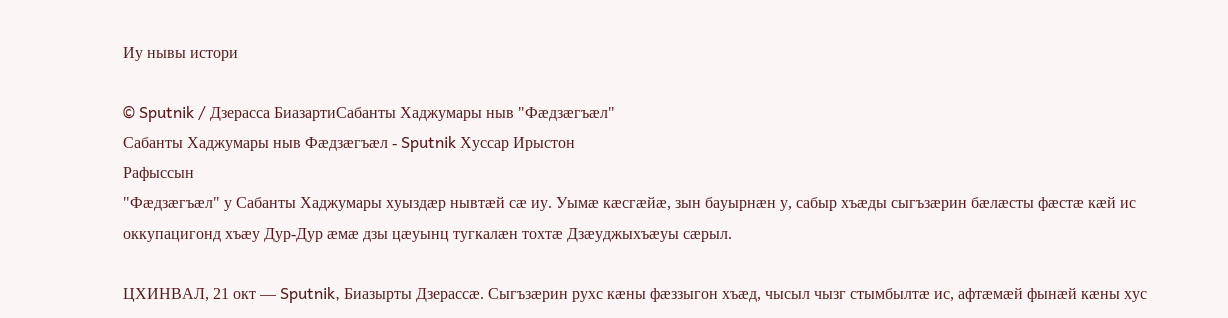Иу нывы истори

© Sputnik / Дзерасса БиазартиСабанты Хаджумары ныв "Фӕдзӕгъӕл"
Сабанты Хаджумары ныв Фӕдзӕгъӕл - Sputnik Хуссар Ирыстон
Рафыссын
"Фӕдзӕгъӕл" у Сабанты Хаджумары хуыздӕр нывтӕй сӕ иу. Уымӕ кӕсгӕйӕ, зын бауырнӕн у, сабыр хъӕды сыгъзӕрин бӕлӕсты фӕстӕ кӕй ис оккупацигонд хъӕу Дур-Дур ӕмӕ дзы цӕуынц тугкалӕн тохтӕ Дзӕуджыхъӕуы сӕрыл.

ЦХИНВАЛ, 21 окт — Sputnik, Биазырты Дзерассӕ. Сыгъзӕрин рухс кӕны фӕззыгон хъӕд, чысыл чызг стымбылтӕ ис, афтӕмӕй фынӕй кӕны хус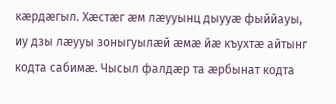кӕрдӕгыл. Хӕстӕг ӕм лӕууынц дыууӕ фыййауы, иу дзы лӕууы зоныгуылӕй ӕмӕ йӕ къухтӕ айтынг кодта сабимӕ. Чысыл фалдӕр та ӕрбынат кодта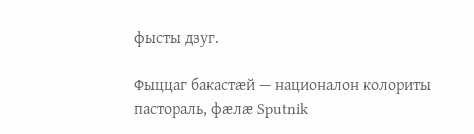фысты дзуг.

Фыццаг бакастӕй — националон колориты пастораль, фӕлӕ Sputnik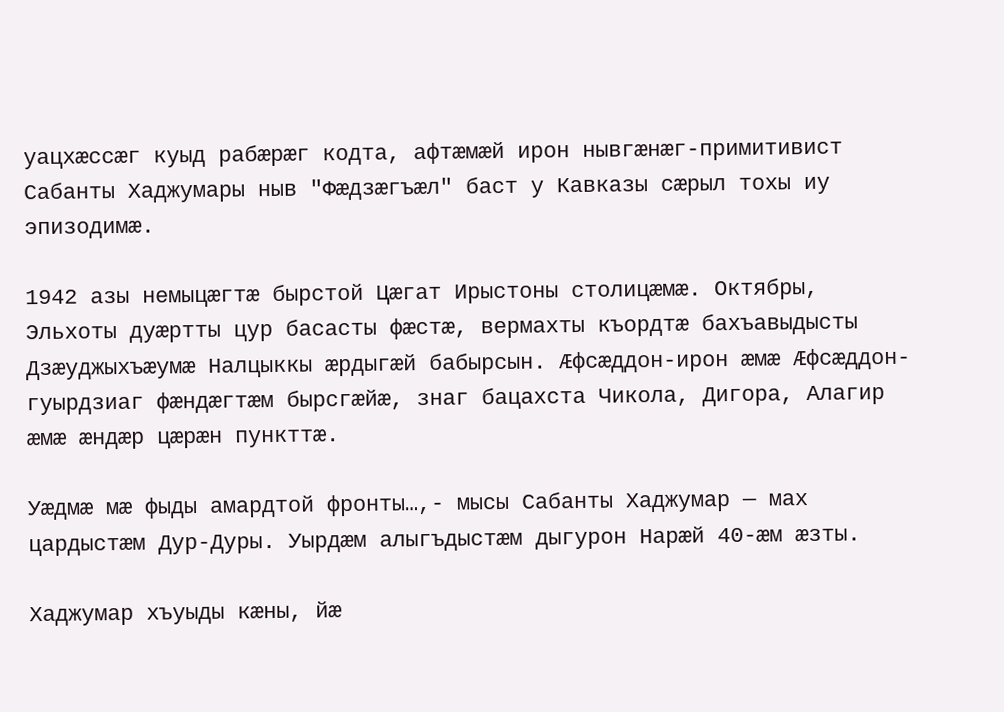уацхӕссӕг куыд рабӕрӕг кодта, афтӕмӕй ирон нывгӕнӕг-примитивист Сабанты Хаджумары ныв "Фӕдзӕгъӕл" баст у Кавказы сӕрыл тохы иу эпизодимӕ.

1942 азы немыцӕгтӕ бырстой Цӕгат Ирыстоны столицӕмӕ. Октябры, Эльхоты дуӕртты цур басасты фӕстӕ, вермахты къордтӕ бахъавыдысты Дзӕуджыхъӕумӕ Налцыккы ӕрдыгӕй бабырсын. Ӕфсӕддон-ирон ӕмӕ Ӕфсӕддон-гуырдзиаг фӕндӕгтӕм бырсгӕйӕ, знаг бацахста Чикола, Дигора, Алагир ӕмӕ ӕндӕр цӕрӕн пункттӕ.

Уӕдмӕ мӕ фыды амардтой фронты…,- мысы Сабанты Хаджумар — мах цардыстӕм Дур-Дуры. Уырдӕм алыгъдыстӕм дыгурон Нарӕй 40-ӕм ӕзты.

Хаджумар хъуыды кӕны, йӕ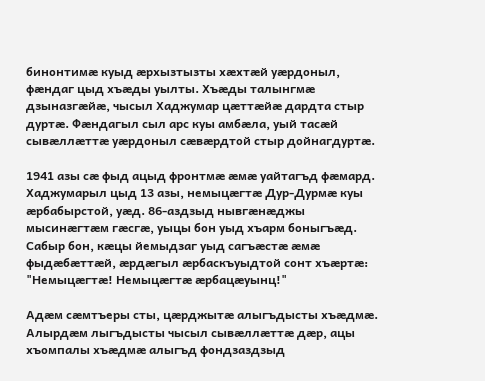бинонтимӕ куыд ӕрхызтызты хӕхтӕй уӕрдоныл, фӕндаг цыд хъӕды уылты. Хъӕды талынгмӕ дзыназгӕйӕ, чысыл Хаджумар цӕттӕйӕ дардта стыр дуртӕ. Фӕндагыл сыл арс куы амбӕла, уый тасӕй сывӕллӕттӕ уӕрдоныл сӕвӕрдтой стыр дойнагдуртӕ.

1941 азы сӕ фыд ацыд фронтмӕ ӕмӕ уайтагъд фӕмард. Хаджумарыл цыд 13 азы, немыцӕгтӕ Дур-Дурмӕ куы ӕрбабырстой, уӕд. 86-аздзыд нывгӕнӕджы мысинӕгтӕм гӕсгӕ, уыцы бон уыд хъарм боныгъӕд. Сабыр бон, кӕцы йемыдзаг уыд сагъӕстӕ ӕмӕ фыдӕбӕттӕй, ӕрдӕгыл ӕрбаскъуыдтой сонт хъӕртӕ: "Немыцӕгтӕ! Немыцӕгтӕ ӕрбацӕуынц!"

Адӕм сӕмтъеры сты, цӕрджытӕ алыгъдысты хъӕдмӕ. Алырдӕм лыгъдысты чысыл сывӕллӕттӕ дӕр, ацы хъомпалы хъӕдмӕ алыгъд фондзаздзыд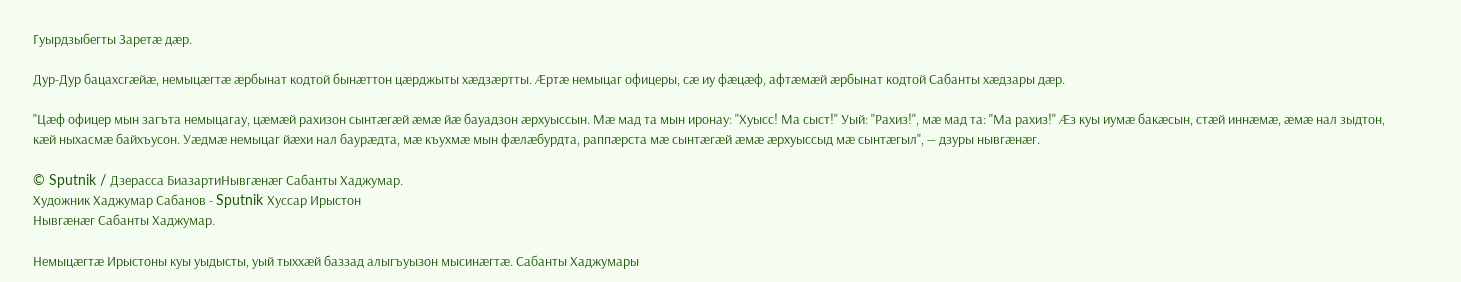Гуырдзыбегты Заретӕ дӕр.

Дур-Дур бацахсгӕйӕ, немыцӕгтӕ ӕрбынат кодтой бынӕттон цӕрджыты хӕдзӕртты. Ӕртӕ немыцаг офицеры, сӕ иу фӕцӕф, афтӕмӕй ӕрбынат кодтой Сабанты хӕдзары дӕр.

"Цӕф офицер мын загъта немыцагау, цӕмӕй рахизон сынтӕгӕй ӕмӕ йӕ бауадзон ӕрхуыссын. Мӕ мад та мын иронау: "Хуысс! Ма сыст!" Уый: "Рахиз!", мӕ мад та: "Ма рахиз!" Ӕз куы иумӕ бакӕсын, стӕй иннӕмӕ, ӕмӕ нал зыдтон, кӕй ныхасмӕ байхъусон. Уӕдмӕ немыцаг йӕхи нал баурӕдта, мӕ къухмӕ мын фӕлӕбурдта, раппӕрста мӕ сынтӕгӕй ӕмӕ ӕрхуыссыд мӕ сынтӕгыл", — дзуры нывгӕнӕг.

© Sputnik / Дзерасса БиазартиНывгӕнӕг Сабанты Хаджумар.
Художник Хаджумар Сабанов - Sputnik Хуссар Ирыстон
Нывгӕнӕг Сабанты Хаджумар.

Немыцӕгтӕ Ирыстоны куы уыдысты, уый тыххӕй баззад алыгъуызон мысинӕгтӕ. Сабанты Хаджумары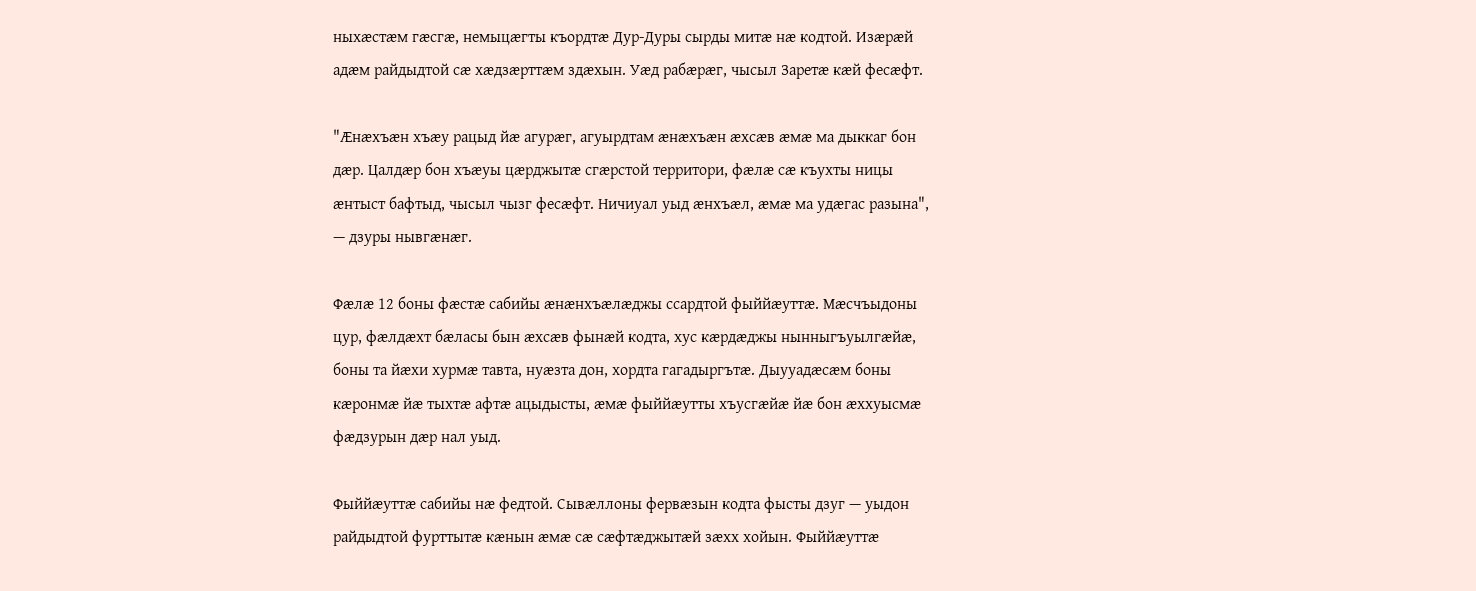ныхӕстӕм гӕсгӕ, немыцӕгты къордтӕ Дур-Дуры сырды митӕ нӕ кодтой. Изӕрӕй адӕм райдыдтой сӕ хӕдзӕрттӕм здӕхын. Уӕд рабӕрӕг, чысыл Заретӕ кӕй фесӕфт.

"Ӕнӕхъӕн хъӕу рацыд йӕ агурӕг, агуырдтам ӕнӕхъӕн ӕхсӕв ӕмӕ ма дыккаг бон дӕр. Цалдӕр бон хъӕуы цӕрджытӕ сгӕрстой территори, фӕлӕ сӕ къухты ницы ӕнтыст бафтыд, чысыл чызг фесӕфт. Ничиуал уыд ӕнхъӕл, ӕмӕ ма удӕгас разына", — дзуры нывгӕнӕг.

Фӕлӕ 12 боны фӕстӕ сабийы ӕнӕнхъӕлӕджы ссардтой фыййӕуттӕ. Мӕсчъыдоны цур, фӕлдӕхт бӕласы бын ӕхсӕв фынӕй кодта, хус кӕрдӕджы нынныгъуылгӕйӕ, боны та йӕхи хурмӕ тавта, нуӕзта дон, хордта гагадыргътӕ. Дыууадӕсӕм боны кӕронмӕ йӕ тыхтӕ афтӕ ацыдысты, ӕмӕ фыййӕутты хъусгӕйӕ йӕ бон ӕххуысмӕ фӕдзурын дӕр нал уыд.

Фыййӕуттӕ сабийы нӕ федтой. Сывӕллоны фервӕзын кодта фысты дзуг — уыдон райдыдтой фурттытæ кæнын ӕмӕ сӕ сӕфтӕджытӕй зӕхх хойын. Фыййӕуттӕ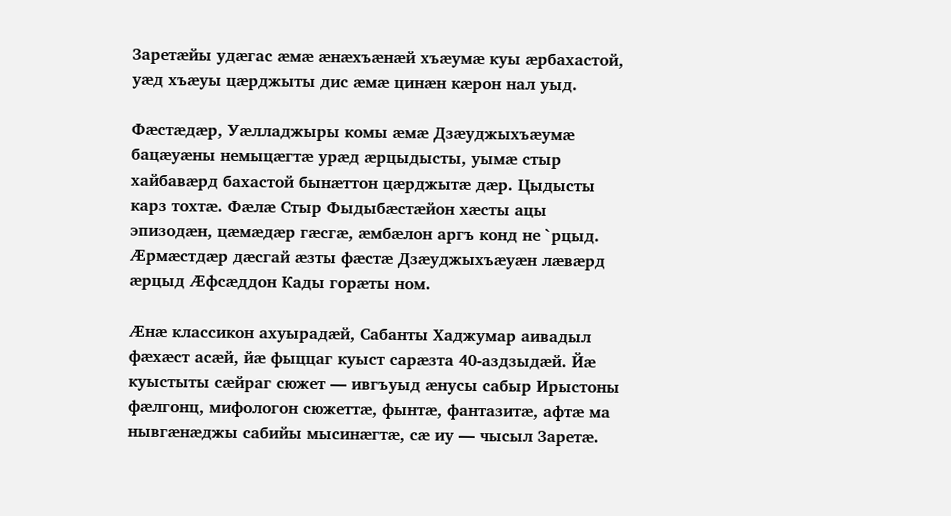Заретӕйы удӕгас ӕмӕ ӕнӕхъӕнӕй хъӕумӕ куы ӕрбахастой, уӕд хъӕуы цӕрджыты дис ӕмӕ цинӕн кӕрон нал уыд.

Фӕстӕдӕр, Уӕлладжыры комы ӕмӕ Дзӕуджыхъӕумӕ бацӕуӕны немыцӕгтӕ урӕд ӕрцыдысты, уымӕ стыр хайбавӕрд бахастой бынӕттон цӕрджытӕ дӕр. Цыдысты карз тохтӕ. Фӕлӕ Стыр Фыдыбӕстӕйон хӕсты ацы эпизодӕн, цӕмӕдӕр гӕсгӕ, ӕмбӕлон аргъ конд не `рцыд. Ӕрмӕстдӕр дӕсгай ӕзты фӕстӕ Дзӕуджыхъӕуӕн лӕвӕрд ӕрцыд Ӕфсӕддон Кады горӕты ном.

Ӕнӕ классикон ахуырадӕй, Сабанты Хаджумар аивадыл фӕхӕст асӕй, йӕ фыццаг куыст сарӕзта 40-аздзыдӕй. Йӕ куыстыты сӕйраг сюжет — ивгъуыд ӕнусы сабыр Ирыстоны фӕлгонц, мифологон сюжеттӕ, фынтӕ, фантазитӕ, афтӕ ма нывгӕнӕджы сабийы мысинӕгтӕ, сӕ иу — чысыл Заретӕ.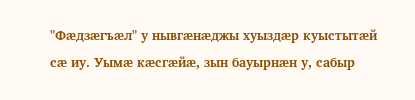"Фӕдзӕгъӕл" у нывгӕнӕджы хуыздӕр куыстытӕй сӕ иу. Уымӕ кӕсгӕйӕ, зын бауырнӕн у, сабыр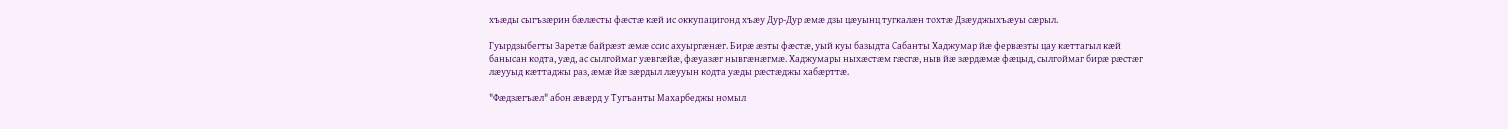хъӕды сыгъзӕрин бӕлӕсты фӕстӕ кӕй ис оккупацигонд хъӕу Дур-Дур ӕмӕ дзы цӕуынц тугкалӕн тохтӕ Дзӕуджыхъӕуы сӕрыл.

Гуырдзыбегты Заретӕ байрӕзт ӕмӕ ссис ахуыргӕнӕг. Бирӕ ӕзты фӕстӕ, уый куы базыдта Сабанты Хаджумар йӕ фервӕзты цау кӕттагыл кӕй банысан кодта, уӕд, ас сылгоймаг уӕвгӕйӕ, фӕуазӕг нывгӕнӕгмӕ. Хаджумары ныхӕстӕм гӕсгӕ, ныв йӕ зӕрдӕмӕ фӕцыд, сылгоймаг бирӕ рӕстӕг лӕууыд кӕттаджы раз, ӕмӕ йӕ зӕрдыл лӕууын кодта уӕды рӕстӕджы хабӕрттӕ.

"Фӕдзӕгъӕл" абон ӕвӕрд у Тугъанты Махарбеджы номыл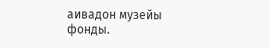аивадон музейы фонды.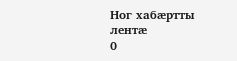Ног хабӕртты лентӕ
0